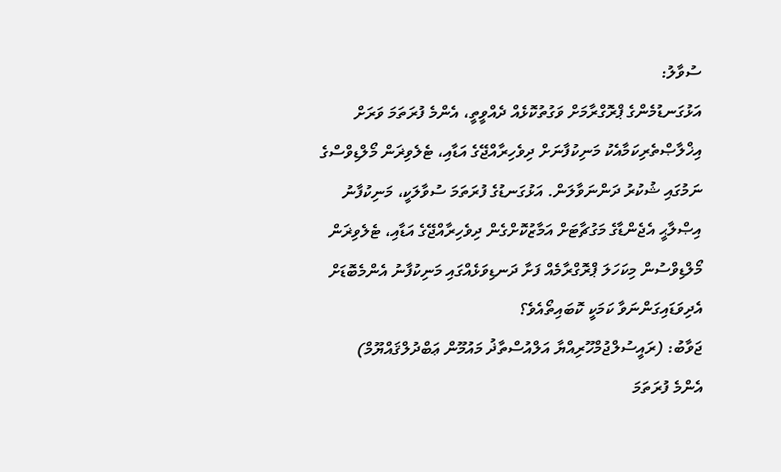ސުވާލު:
އަޅުގަނޑުމެންގެ ޕްރޮގްރާމަށް ވަގުތުކޮޅެއް ދެއްވީތީ، އެންމެ ފުރަތަމަ ވަރަށް އިޚްލާޞްތެރިކަމާއެކު މަނިކުފާނަށް ދިވެހިރާއްޖޭގެ އަޑާއި، ޓެލެވިޜަން މޯލްޑިވްސްގެ ނަމުގައި ޝުކުރު ދަންނަވާލަން. އަޅުގަނޑުގެ ފުރަތަމަ ސުވާލަކީ، މަނިކުފާނު އިޞްލާޙީ އެޖެންޑާގެ މަގުޗާޓަށް އަމާޒުކޮށްގެން ދިވެހިރާއްޖޭގެ އަޑާއި، ޓެލެވިޜަން މޯލްޑިވްސުން މިކަހަލަ ޕްރޮގްރާމެއް ފަށާ ދަނޑިވަޅެއްގައި މަނިކުފާނު އެންމެބޮޑަށް އެދިވަޑައިގަންނަވާ ކަމަކީ ކޮބައިތޯއެވެ؟
ޖަވާބު: (ރައީސުލްޖުމްހޫރިއްޔާ އަލްއުސްތާޛު މައުމޫން ޢަބްދުލްޤައްޔޫމް)
އެންމެ ފުރަތަމަ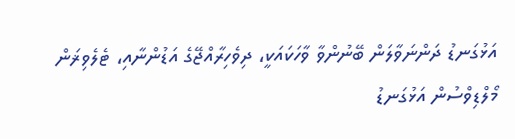އަޅުގަނޑު ދަންނަވާލަން ބޭނުންވާ ވާހަކައަކީ، ދިވެހިރާއްޖޭގެ އަޑުންނާއި، ޓެލެވިޜަން މޯލްޑިވްސުން އަޅުގަނޑު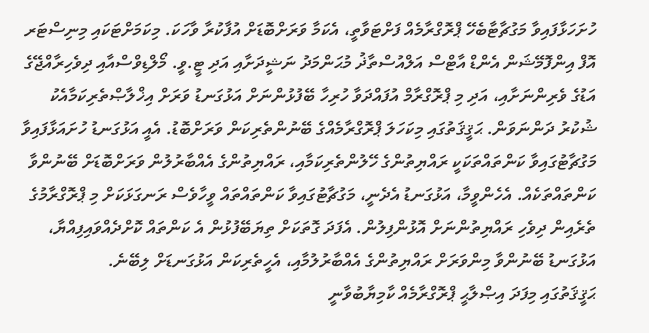ހުށަހަޅާފައިވާ މަގުޗާޓާބެހޭ ޕްރޮގްރާމެއް ފަށްޓަވާތީ، އެކަމާ ވަރަށްބޮޑަށް އުފާކުރާ ވާހަކަ. މިކަމަށްޓަކައި މިނިސްޓަރ އޮފް އިންފޮމޭޝަން އެންޑް އާޓްސް އަލްއުސްތާޛު މުޙަންމަދު ނަޝީދަށާއި އަދި ޓީ.ވީ. މޯލްޑިވްސްއާއި ދިވެހިރާއްޖޭގެ އަޑުގެ ވެރިންނަށާއި، އަދި މި ޕްރޮގްރާމް އުފައްދަވާ ހުރިހާ ބޭފުޅުންނަށް އަޅުގަނޑު ވަރަށް އިޚްލާޞްތެރިކަމާއެކު ޝުކުރު ދަންނަވަން. ޙަޤީޤަތުގައި މިކަހަލަ ޕްރޮގްރާމެއްގެ ބޭނުންތެރިކަން ވަރަށްބޮޑު. އެއީ އަޅުގަނޑު ހުށައަޅާފައިވާ މަގުޗާޓުގައިވާ ކަންތައްތަކަކީ ރައްޔިތުންގެ ހޭލުންތެރިކަމާއި، ރައްޔިތުންގެ އެއްބާރުލުން ވަރަށްބޮޑަށް ބޭނުންވާ ކަންތައްތަކެއް. އެހެންވީމާ، އަޅުގަނޑު އެދެނީ، މަގުޗާޓުގައިވާ ކަންތައްތައް ވީހާވެސް ރަނގަޅަކަށް މި ޕްރޮގްރާމުގެ ތެރެއިން ދިވެހި ރައްޔިތުންނަށް އޮޅުންފިލުން. އެފަދަ ގޮތަކަށް ތިޔަބޭފުޅުން އެ ކަންތައް ކޮށްދެއްވައިފިއްޔާ، އަޅުގަނޑު ބޭނުންވާ މިންވަރަށް ރައްޔިތުންގެ އެއްބާރުލުމާއި، އެހީތެރިކަން އަޅުގަނޑަށް ލިބޭނެ.
ޙަޤީޤަތުގައި މިފަދަ އިޞްލާޙީ ޕްރޮގްރާމެއް ކާމިޔާބުވާނީ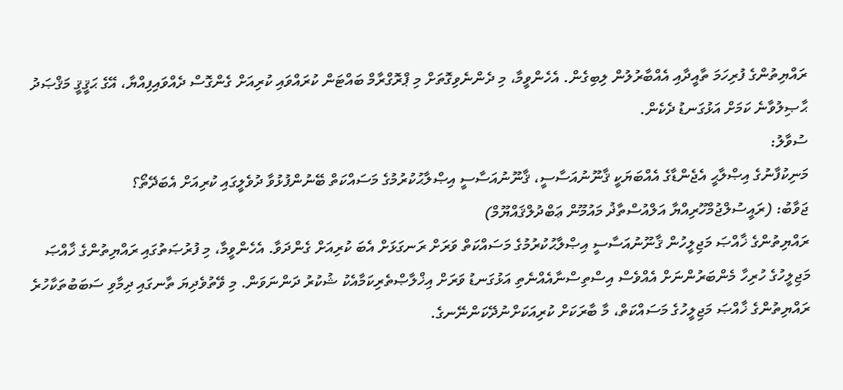ރައްޔިތުންގެ ފުރިހަމަ ތާއީދާއި އެއްބާރުލުން ލިބިގެން. އެހެންވީމާ، މި ދެންނެވިގޮތަށް މި ޕްރޮގްރާމް ބައްޓަން ކުރައްވައި ކުރިއަށް ގެންގޮސް ދެއްވައިފިއްޔާ، އޭގެ ޙަޤީޤީ މަޤްޞަދު ޙާޞިލުވާނެ ކަމަށް އަޅުގަނޑު ދެކެން.
ސުވާލު:
މަނިކުފާނުގެ އިޞްލާޙީ އެޖެންޑާގެ އެއްބަޔަކީ ޤާނޫނުއަސާސީ، ޤާނޫނުއަސާސީ އިޞްލާޙުކުރުމުގެ މަސައްކަތް ބޭނުންފުޅުވާ ދުވެލީގައި ކުރިއަށް އެބަދޭތޯ؟
ޖަވާބު: (ރައީސުލްޖުމްހޫރިއްޔާ އަލްއުސްތާޛު މައުމޫން ޢަބްދުލްޤައްޔޫމް)
ރައްޔިތުންގެ ޚާއްޞަ މަޖިލީހުން ޤާނޫނުއަސާސީ އިޞްލާޙުކުރުމުގެ މަސައްކަތް ވަރަށް ރަނގަޅަށް އެބަ ކުރިއަށް ގެންދަވާ. އެހެންވީމާ، މި ފުރުޞަތުގައި ރައްޔިތުންގެ ޚާއްޞަ މަޖިލީހުގެ ހުރިހާ މެންބަރުންނަށް އެއްވެސް އިސްތިސްނާއެއްނެތި އަޅުގަނޑު ވަރަށް އިޚްލާޞްތެރިކަމާއެކު ޝުކުރު ދަންނަވަން. މި ވޭތުވެދިޔަ ތާނގައި ދިމާވި ސަބަބުތަކާހުރެ ރައްޔިތުންގެ ޚާއްޞަ މަޖިލީހުގެ މަސައްކަތް، މާ ބާރަކަށް ކުރިއަކަށްނުދޭކަންނޭނގެ.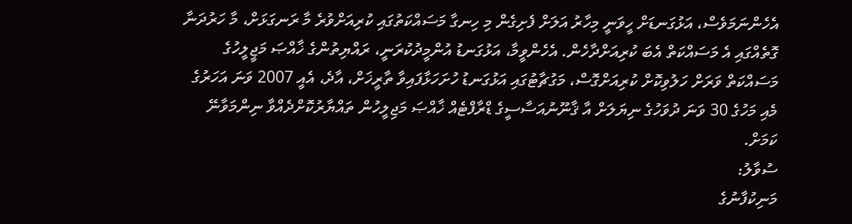އެހެންނަމަވެސް، އަޅުގަނޑަށް ހީވަނީ މިހާރު އަލަށް ފެށިގެން މި ހިނގާ މަސައްކަތުގައި ކުރިއަށްވުރެ މާ ރަނގަޅަށް، މާ ހަރުދަނާ ގޮތެއްގައި އެ މަސައްކަތް އެބަ ކުރިއަށްދާހެން. އެހެންވީމާ، އަޅުގަނޑު އުންމީދުކުރަނީ، ރައްޔިތުންގެ ޚާއްޞަ މަޖީލީހުގެ މަސައްކަތް ވަރަށް ހަލުވިކޮށް ކުރިއަށްގޮސް، މަގުޗާޓުގައި އަޅުގަނޑު ހުށަހަޅާފައިވާ ތާރީޚަށް، އާދެ، އެއީ 2007 ވަނަ އަހަރުގެ މެއި މަހުގެ 30 ވަނަ ދުވަހުގެ ނިޔަލަށް އާ ޤާނޫނުއަސާސީގެ ޑްރާފްޓެއް ޚާއްޞަ މަޖިލީހުން ތައްޔާރުކޮށްދެއްވާ ނިންމަވާނޭ ކަމަށް.
ސުވާލު:
މަނިކުފާނުގެ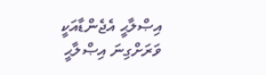އިޞްލާޙީ އެޖެންޑާއަކީ ވަރަށްގިނަ އިޞްލާޙީ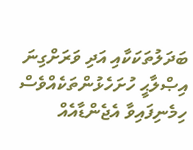ބަދަލުތަކަކާއި އަދި ވަރަށްގިނަ އިޞްލާޙީ ހުށަހެޅުންތަކެއްވެސް ހިމެނިފައިވާ އެޖެންޑާއެއް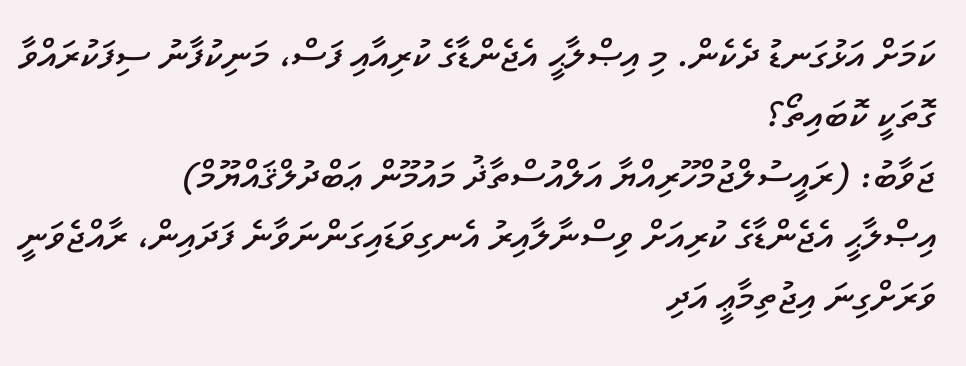ކަމަށް އަޅުގަނޑު ދެކެން. މި އިޞްލާޙީ އެޖެންޑާގެ ކުރިއާއި ފަސް، މަނިކުފާނު ސިފަކުރައްވާ ގޮތަކީ ކޮބައިތޯ؟
ޖަވާބު: (ރައީސުލްޖުމްހޫރިއްޔާ އަލްއުސްތާޛު މައުމޫން ޢަބްދުލްޤައްޔޫމް)
އިޞްލާޙީ އެޖެންޑާގެ ކުރިއަށް ވިސްނާލާއިރު އެނގިވަޑައިގަންނަވާނެ ފަދައިން، ރާއްޖެވަނީ ވަރަށްގިނަ އިޖުތިމާޢީ އަދި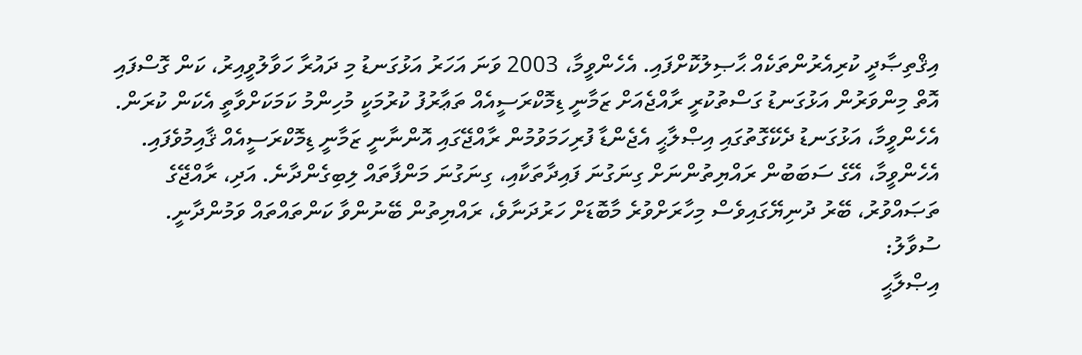އިޤްތިޞާދީ ކުރިއެރުންތަކެއް ޙާޞިލުކޮށްފައި. އެހެންވީމާ، 2003 ވަނަ އަހަރު އަޅުގަނޑު މި ދައުރާ ހަވާލުވީއިރު، ކަން ގޮސްފައި އޮތް މިންވަރުން އަޅުގަނޑު ގަސްތުކުރީ ރާއްޖެއަށް ޒަމާނީ ޑިމޮކްރަސީއެއް ތަޢާރުފު ކުރުމަކީ މުހިންމު ކަމަކަށްވާތީ އެކަން ކުރަން. އެހެންވީމާ، އަޅުގަނޑު ދެކޭގޮތުގައި އިޞްލާޙީ އެޖެންޑާ ފުރިހަމަވުމުން ރާއްޖޭގައި އޮންނާނީ ޒަމާނީ ޑިމޮކްރަސީއެއް ޤާއިމުވެފައި. އެހެންވީމާ، އޭގެ ސަބަބުން ރައްޔިތުންނަށް ގިނަގުނަ ފައިދާތަކާއި، ގިނަގުނަ މަންފާތައް ލިބިގެންދާނެ. އަދި، ރާއްޖޭގެ ތަޞައްވުރު، ބޭރު ދުނިޔޭގައިވެސް މިހާރަށްވުރެ މާބޮޑަށް ހަރުދަނާވެ، ރައްޔިތުން ބޭނުންވާ ކަންތައްތައް ވަމުންދާނީ.
ސުވާލު:
އިޞްލާޙީ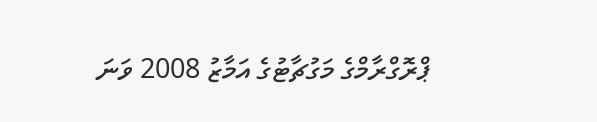ޕްރޮގްރާމްގެ މަގުޗާޓުގެ އަމާޒު 2008 ވަނަ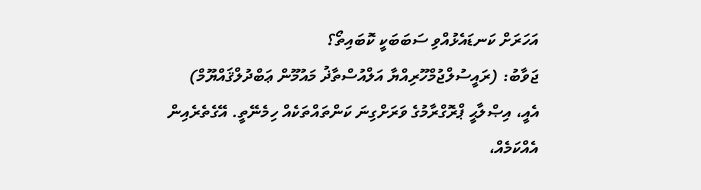އަހަރަށް ކަނޑައެޅުއްވި ސަބަބަކީ ކޮބައިތޯ؟
ޖަވާބު: (ރައީސުލްޖުމްހޫރިއްޔާ އަލްއުސްތާޛު މައުމޫން ޢަބްދުލްޤައްޔޫމް)
އެއީ، އިޞްލާޙީ ޕްރޮގްރާމުގެ ވަރަށްގިނަ ކަންތައްތަކެއް ހިމެނޭތީ. އޭގެތެރެއިން އެއްކަމެއް،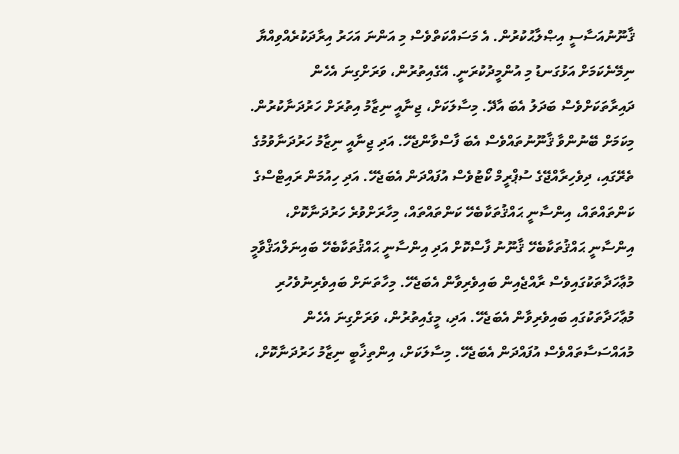ޤާނޫނުއަސާސީ އިޞްލާޙުކުރުން. އެ މަސައްކަތްވެސް މި އަންނަ އަހަރު އިރާދަކުރެއްވިއްޔާ ނިމޭނެކަމަށް އަޅުގަނޑު މި އުންމީދުކުރަނީ. އޭގެއިތުރުން، ވަރަށްގިނަ އެހެން ދައިރާތަކަށްވެސް ބަދަލު އެބަ އާދޭ. މިސާލަކަށް، ޖިނާއީ ނިޒާމު އިތުރަށް ހަރުދަނާކުރުން. މިކަމަށް ބޭނުންވާ ޤާނޫނުތައްވެސް އެބަ ފާސްވާންޖެހޭ. އަދި ޖިނާއީ ނިޒާމު ހަރުދަނާވުމުގެ ތެރޭގައި، ދިވެހިރާއްޖޭގެ ސުޕްރީމް ކޯޓުވެސް އުފައްދަން އެބަޖެހޭ. އަދި ހިއުމަން ރައިޓްސްގެ ކަންތައްތައް، އިންސާނީ ޙައްޤުތަކާބެހޭ ކަންތައްތައް، މިހާރަށްވުރެ ހަރުދަނާކޮށް، އިންސާނީ ޙައްޤުތަކާބެހޭ ޤާނޫނު ފާސްކޮށް އަދި އިންސާނީ ޙައްޤުތަކާބެހޭ ބައިނަލްއަޤްވާމީ މުޢާހަދާތަކުގައިވެސް ރާއްޖެއިން ބައިވެރިވާން އެބަޖެހޭ. މިހާތަނަށް ބައިވެރިނުވެހުރި މުޢާހަދާތަކުގައި ބައިވެރިވާން އެބަޖެހޭ. އަދި، މީގެއިތުރުން، ވަރަށްގިނަ އެހެން މުއައްސަސާތައްވެސް އުފައްދަން އެބަޖެހޭ. މިސާލަކަށް، އިންތިޚާބީ ނިޒާމު ހަރުދަނާކޮށް،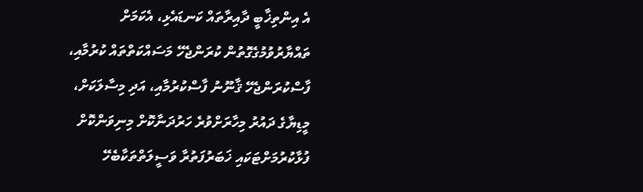އެ އިންތިޚާބީ ދާއިރާތައް ކަނޑައެޅި، އެކަމަށް ތައްޔާރުވުމުގެގޮތުން ކުރަންޖެހޭ މަސައްކަތްތައް ކުރުމާއި، ފާސްކުރަންޖެހޭ ޤާނޫނު ފާސްކުރުމާއި، އަދި މިސާލަކަށް، މީޑިޔާގެ ދައުރު މިހާރަށްވުރެ ހަރުދަނާކޮށް މިނިވަންކޮށް ފުޅާކުރުމަށްޓަކައި ޚަބަރުފަތުރާ ވަސީލަތްތަކާބެހޭ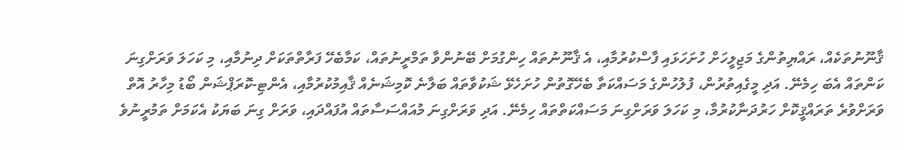ޤާނޫނުތަކެއް، ރައްޔިތުންގެ މަޖިލީހަށް ހުށަހަޅައި ފާސްކުރުމާއި، އެ ޤާނޫނުތައް ހިންގުމަށް ބޭނުންވާ ތަމްރީނުތައް، ކަމާބެހޭ ފަރާތްތަކަށް ދިނުމާއި، މި ކަހަލަ ވަރަށްގިނަ ކަންތައް އެބަ ހިމެނޭ. އަދި މީގެއިތުރުން، ފުލުހުންގެ މަސައްކަތާ ބެހޭގޮތުން ހުށަހެޅޭ ޝަކުވާތައް ބަލާނެ ކޮމިޝަނެއް ޤާއިމުކުރުމާއި، އެންޓި-ކޮރަޕްޝަން ބޯޑު މިހާރު އޮތް ވަރަށްވުރެ ތަރައްޤީކޮށް ހަރުދަނާކުރުމާ، މި ކަހަލަ ވަރަށްގިނަ މަސައްކަތްތައް ހިމެނޭ. އަދި ވަރަށްގިނަ މުއައްސަސާތައް އުފައްދައި، ވަރަށް ގިނަ ބަޔަކު އެކަމަށް ތަމުރީނުވެ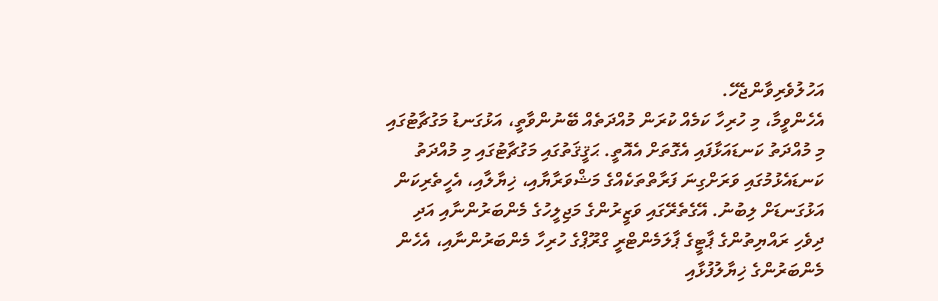އަހުލުވެރިވާންޖެހޭ.
އެހެންވީމާ، މި ހުރިހާ ކަމެއް ކުރަން މުއްދަތެއް ބޭނުންވާތީ، އަޅުގަނޑު މަގުޗާޓުގައި މި މުއްދަތު ކަނޑައަޅާފައި އެގޮތަށް އެއޮތީ. ޙަޤީޤަތުގައި މަގުޗާޓުގައި މި މުއްދަތު ކަނޑައެޅުމުގައި ވަރަށްގިނަ ފަރާތްތަކެއްގެ މަޝްވަރާޔާއި، ޚިޔާލާއި، އެހީތެރިކަން އަޅުގަނޑަށް ލިބުނު. އޭގެތެރޭގައި ވަޒީރުންގެ މަޖިލީހުގެ މެންބަރުންނާއި އަދި ދިވެހި ރައްޔިތުންގެ ޕާޓީގެ ޕާލަމެންޓްރީ ގްރޫޕްގެ ހުރިހާ މެންބަރުންނާއި، އެހެން މެންބަރުންގެ ޚިޔާލުފުޅާއި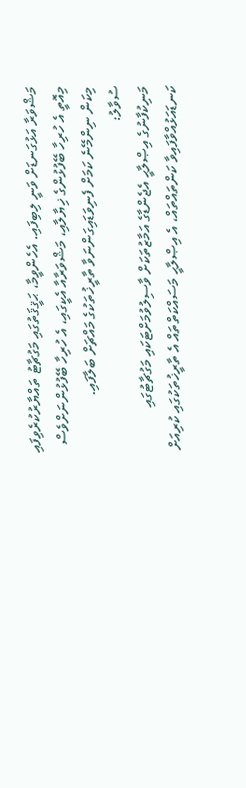މަޝްވަރާ އަޅުގަނޑަށް ވަނީ ލިބިފައި. އެހެންވީމާ، ޙަޤީޤަތުގައި މަގުޗާޓު ތައްޔާރުކުރެވިފައި މިއޮތީ އެ ހުރިހާ ބޭފުޅުންގެ ޚިޔާލާއި، މަޝްވަރާއާ އެކީގައި، އެ ހުރިހާ ބޭފުޅުންނަށްވެސް މިކަން ނިންމޭނެ ކަމަށް ފެނިވަޑައިގަންނަވާ ތާރީޚުތަކުގެ މައްޗަށް ބަލާފައި.
ސުވާލު:
މަނިކުފާނުގެ އިޞްލާޙީ އެޖެންޑާގެ އަމާޒުތަކަށް ވާސިލުވުމަށްޓަކައި މަގުޗާޓުގައި ކަނޑައަޅުއްވާފައިވާ ކަންތައްތައް، އެ އިޞްލާޙީ މަސައްކަތްތައް އެ ތާރީޚުތަކުގައި ކުރިއަށް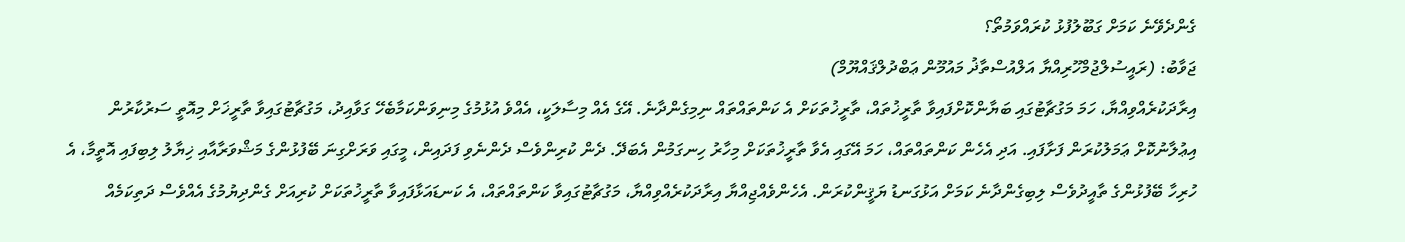ގެންދެވޭނެ ކަމަށް ގަބޫލުފުޅު ކުރައްވަމުތޯ؟
ޖަވާބު: (ރައީސުލްޖުމްހޫރިއްޔާ އަލްއުސްތާޛު މައުމޫން ޢަބްދުލްޤައްޔޫމް)
އިރާދަކުރެއްވިއްޔާ، ހަމަ މަގުޗާޓުގައި ބަޔާންކޮށްފައިވާ ތާރީޚުތައް، ތާރީޚުތަކަށް އެ ކަންތައްތައް ނިމިގެންދާނެ. އޭގެ އެއް މިސާލަކީ، އެއްވެ އުޅުމުގެ މިނިވަންކަމާބެހޭ ގަވާއިދު، މަގުޗާޓުގައިވާ ތާރީޚަށް މިއޮތީ ސަރުކާރުން އިޢުލާނުކޮށް ޢަމަލުކުރަން ފަށާފައި. އަދި އެހެން ކަންތައްތައް، ހަމަ އޭގައި އެވާ ތާރީޚުތަކަށް މިހާރު ހިނގަމުން އެބަދޭ. ދެން ކުރިންވެސް ދެންނެވި ފަދައިން، މީގައި ވަރަށްގިނަ ބޭފުޅުންގެ މަޝްވަރާއާއި ޚިޔާލު ލިބިފައި އޮތީމާ، އެ ހުރިހާ ބޭފުޅުންގެ ތާއީދުވެސް ލިބިގެންދާނެ ކަމަށް އަޅުގަނޑު ޔަޤީންކުރަން. އެހެންވެއްޖިއްޔާ އިރާދަކުރެއްވިއްޔާ، މަގުޗާޓުގައިވާ ކަންތައްތައް، އެ ކަނޑައަޅާފައިވާ ތާރީޚުތަކަށް ކުރިއަށް ގެންދިޔުމުގެ އެއްވެސް ދަތިކަމެއް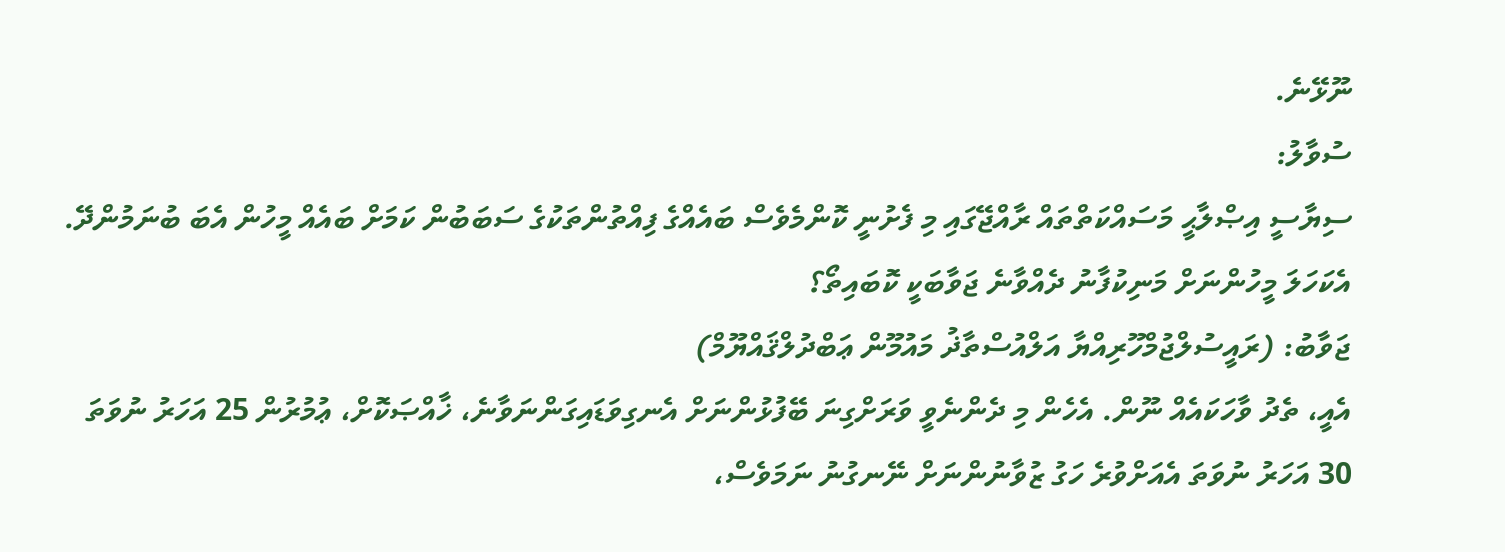ނޫޅޭނެ.
ސުވާލު:
ސިޔާސީ އިޞްލާޙީ މަސައްކަތްތައް ރާއްޖޭގައި މި ފެށުނީ ކޮންމެވެސް ބައެއްގެ ފިއްތުންތަކުގެ ސަބަބުން ކަމަށް ބައެއް މީހުން އެބަ ބުނަމުންދޭ. އެކަހަލަ މީހުންނަށް މަނިކުފާނު ދެއްވާނެ ޖަވާބަކީ ކޮބައިތޯ؟
ޖަވާބު: (ރައީސުލްޖުމްހޫރިއްޔާ އަލްއުސްތާޛު މައުމޫން ޢަބްދުލްޤައްޔޫމް)
އެއީ، ތެދު ވާހަކައެއް ނޫން. އެހެން މި ދެންނެވީ ވަރަށްގިނަ ބޭފުޅުންނަށް އެނގިވަޑައިގަންނަވާނެ، ޚާއްޞަކޮށް، ޢުމުރުން 25 އަހަރު ނުވަތަ 30 އަހަރު ނުވަތަ އެއަށްވުރެ ހަގު ޒުވާނުންނަށް ނޭނގުނު ނަމަވެސް،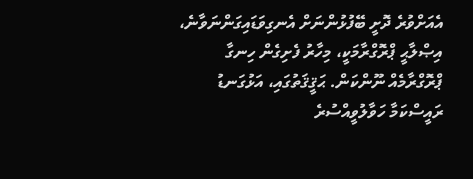އެއަށްވުރެ ދޮށީ ބޭފުޅުންނަށް އެނގިވަޑައިގަންނަވާނެ، އިޞްލާޙީ ޕްރޮގްރާމަކީ، މިހާރު ފެށިގެން ހިނގާ ޕްރޮގްރާމެއް ނޫންކަން. ޙަޤީޤަތުގައި، އަޅުގަނޑު ރައީސްކަމާ ހަވާލުވީއްސުރެ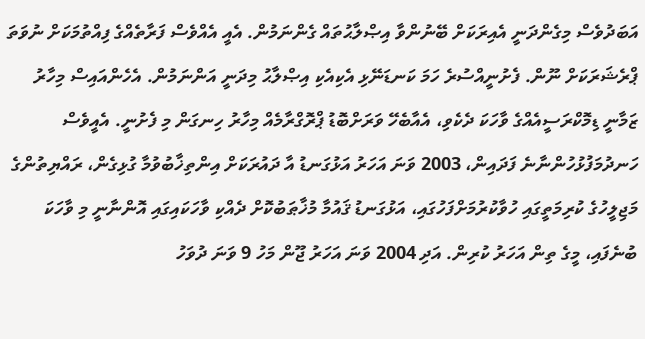އަބަދުވެސް މިގެންދަނީ އެއިރަކަށް ބޭނުންވާ އިޞްލާޙުތައް ގެންނަމުން. އެއީ އެއްވެސް ފަރާތެއްގެ ފިއްތުމަކަށް ނުވަތަ ޕްރެޝަރަކަށް ނޫން. ފެށުނީއްސުރެ ހަމަ ކަނޑަނޭޅި އެކިއެކި އިޞްލާޙު މިދަނީ އަންނަމުން. އެހެންއައިސް މިހާރު ޒަމާނީ ޑިމޮކްރަސީއެއްގެ ވާހަކަ ދެކެވި، އެއާބެހޭ ވަރަށްބޮޑު ޕްރޮގްރާމެއް މިހާރު ހިނގަން މި ފެށުނީ. އެއީވެސް ހަނދުމަފުޅުހުންނާނެ ފަދައިން، 2003 ވަނަ އަހަރު އަޅުގަނޑު އާ ދައުރަކަށް އިންތިޚާބުވުމާ ގުޅިގެން، ރައްޔިތުންގެ މަޖިލީހުގެ ކުރިމަތީގައި ހުވާކުރުމަށްފަހުގައި، އަޅުގަނޑު ޤައުމާ މުޚާޠަބުކޮށް ދެއްކި ވާހަކައިގައި އޮންނާނީ މި ވާހަކަ ބުނެފައި، މީގެ ތިން އަހަރު ކުރިން. އަދި 2004 ވަނަ އަހަރު ޖޫން މަހު 9 ވަނަ ދުވަހު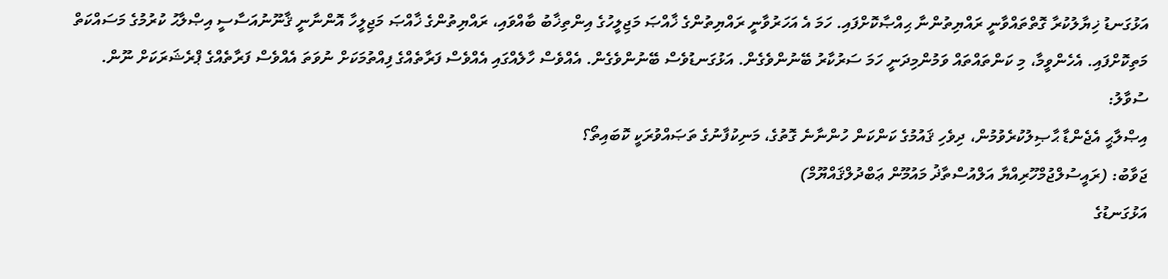އަޅުގަނޑު ޚިޔާލުކުރާ ގޮތްތައްވާނީ ރައްޔިތުންނާ ޙިއްޞާކޮށްފައި. ހަމަ އެ އަހަރުވާނީ ރައްޔިތުންގެ ޚާއްޞަ މަޖިލީހުގެ އިންތިޚާބު ބާއްވައި، ރައްޔިތުންގެ ޚާއްޞަ މަޖިލީހާ އޮންނާނީ ޤާނޫނުއަސާސީ އިޞްލާޙު ކުރުމުގެ މަސައްކަތް މަތިކޮށްފައި. އެހެންވީމާ، މި ކަންތައްތައް ވަމުންމިދަނީ ހަމަ ސަރުކާރު ބޭނުންވެގެން. އަޅުގަނޑުވެސް ބޭނުންވެގެން. އެއްވެސް ހާލެއްގައި އެއްވެސް ފަރާތެއްގެ ފިއްތުމަކަށް ނުވަތަ އެއްވެސް ފަރާތެއްގެ ޕްރެޝަރަކަށް ނޫން.
ސުވާލު:
އިޞްލާޙީ އެޖެންޑާ ޙާޞިލުކުރެވުމުން، ދިވެހި ޤައުމުގެ ކަންކަން ހުންނާނެ ގޮތުގެ، މަނިކުފާނުގެ ތަޞައްވުރަކީ ކޮބައިތޯ؟
ޖަވާބު: (ރައީސުލްޖުމްހޫރިއްޔާ އަލްއުސްތާޛު މައުމޫން ޢަބްދުލްޤައްޔޫމް)
އަޅުގަނޑުގެ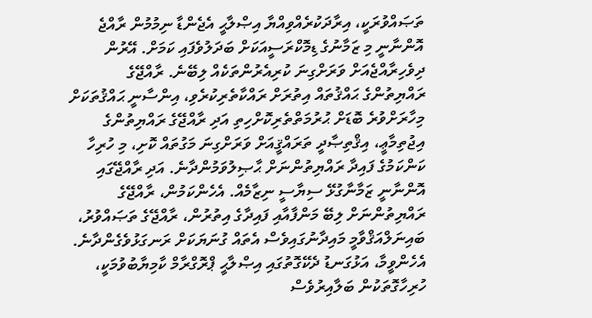ތަޞައްވުރަކީ، އިރާދަކުރެއްވިއްޔާ އިޞްލާޙީ އެޖެންޑާ ނިމުމުން ރާއްޖެ އޮންނާނީ މި ޒަމާނުގެ ޑިމޮކްރަސީއަކަށް ބަދަލުވެފައި ކަމަށް. އޭރުން ދިވެހިރާއްޖެއަށް ވަރަށްގިނަ ކުރިއެރުންތަކެއް ލިބޭނެ. ރާއްޖޭގެ ރައްޔިތުންގެ ޙައްޤުތައް އިތުރަށް ރައްކާތެރިކުރެވި، އިންސާނީ ޙައްޤުތަކަށް މިހާރަށްވުރެ ބޮޑަށް ޙުރުމަތްތެރިކޮށްހިތި އަދި ރާއްޖޭގެ ރައްޔިތުންގެ އިޖުތިމާޢީ، އިޤްތިޞާދީ ތަރައްޤީއަށް ވަރަށްގިނަ މަގުތައް ކޮށި، މި ހުރިހާ ކަންކަމުގެ ފައިދާ ރައްޔިތުންނަށް ޙާޞިލުވަމުންދާނެ. އަދި ރާއްޖޭގައި އޮންނާނީ ޒަމާނާގުޅޭ ސިޔާސީ ނިޒާމެއް. އެހެންކަމުން، ރާއްޖޭގެ ރައްޔިތުންނަށް ލިބޭ މަންފާއާއި ފައިދާގެ އިތުރުން، ރާއްޖޭގެ ތަޞައްވުރު، ބައިނަލްއަޤްވާމީ މައިދާނުގައިވެސް އެތައް ގުނަޔަކަށް ރަނގަޅުވެގެންދާނެ. އެހެންވީމާ، އަޅުގަނޑު ދެކޭގޮތުގައި އިޞްލާޙީ ޕްރޮގްރާމް ކާމިޔާބުވުމަކީ، ހުރިހާގޮތަކުން ބަލާއިރުވެސް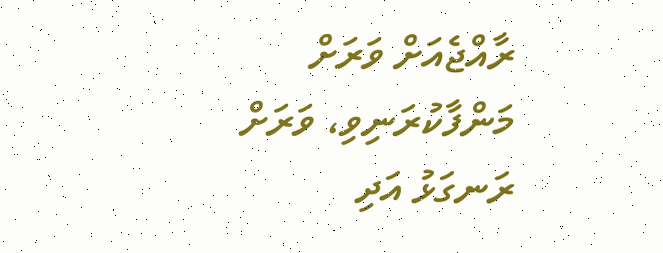ރާއްޖެއަށް ވަރަށް މަންފާކުރަނިވި، ވަރަށް ރަނގަޅު އަދި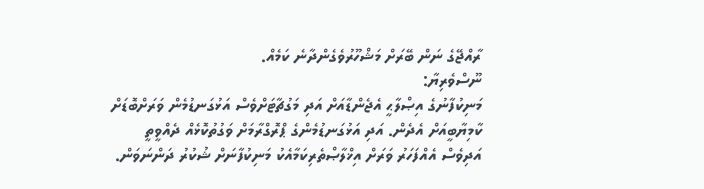ރާއްޖޭގެ ނަން ބޭރަށް މަޝްހޫރުވެގެންދާނެ ކަމެއް.
ނޫސްވެރިޔާ:
މަނިކުފާނުގެ އިޞްލާޙީ އެޖެންޑާއަށް އަދި މަގުޗާޓަށްވެސް އަޅުގަނޑުމެން ވަރަށްބޮޑަށް ކާމިޔާބީއަށް އެދެން. އަދި އަޅުގަނޑުމެންގެ ޕްރޮގްރާމަށް ވަގުތުކޮޅެއް ދެއްވީތީ އަދިވެސް އެއްފަހަރު ވަރަށް އިޚްލާޞްތެރިކަމާއެކު މަނިކުފާނަށް ޝުކުރު ދަންނަވަން.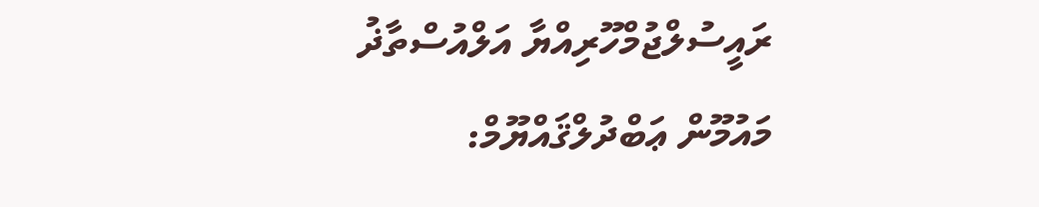ރައީސުލްޖުމްހޫރިއްޔާ އަލްއުސްތާޛު މައުމޫން ޢަބްދުލްޤައްޔޫމް: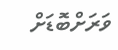ވަރަށްބޮޑަށް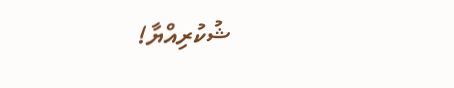ޝުކުރިއްޔާ!